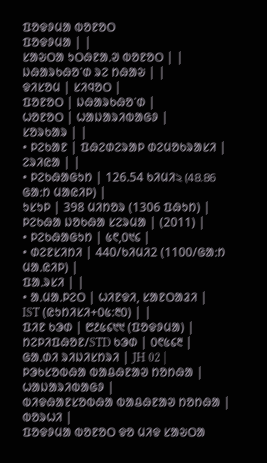ᱯᱚᱫᱽᱢᱟ ᱵᱚᱱᱚᱛ
ᱯᱚᱫᱽᱢᱟ | |
ᱥᱟᱶᱛᱟ ᱩᱛᱷᱱᱟᱹᱣ ᱵᱚᱱᱚᱛ | |
ᱡᱷᱟᱨᱠᱷᱚᱸᱰ ᱨᱮ ᱴᱷᱟᱶ | |
ᱫᱤᱥᱚᱢ | ᱥᱤᱧᱚᱛ |
ᱯᱚᱱᱚᱛ | ᱡᱷᱟᱨᱠᱷᱚᱸᱰ |
ᱦᱚᱱᱚᱛ | ᱦᱟᱡᱟᱨᱤᱵᱟᱜᱽ |
ᱥᱚᱨᱠᱟᱨ | |
• ᱞᱮᱠᱟᱱ | ᱯᱷᱮᱰᱮᱨᱟᱞ ᱰᱮᱢᱚᱠᱨᱟᱥᱤ |
ᱮᱨᱤᱭᱟ | |
• ᱞᱮᱠᱷᱟᱜᱩᱴ | 126.54 ᱠᱤᱢᱤ২ (48.86 ᱜᱟᱺᱴ ᱢᱟᱭᱤᱞ) |
ᱩᱥᱩᱞ | 398 ᱢᱤᱴᱚᱨ (1306 ᱯᱷᱩᱴ) |
ᱞᱮᱠᱷᱟ ᱡᱚᱠᱷᱟ ᱥᱮᱨᱢᱟ | (2011) |
• ᱞᱮᱠᱷᱟᱜᱩᱴ | ᱕᱖,᱐᱑᱔ |
• ᱰᱮᱱᱥᱤᱴᱤ | 440/ᱠᱤᱢᱤ2 (1100/ᱜᱟᱺᱴ ᱢᱟᱹᱭᱤᱞ) |
ᱯᱟᱹᱨᱥᱤ | |
• ᱟᱹᱢᱟᱹᱞᱮᱛ | ᱦᱤᱱᱫᱤ, ᱥᱟᱱᱛᱟᱲᱤ |
IST (ᱭᱩᱴᱤᱥᱤ+᱐᱕:᱓᱐) | |
ᱯᱤᱱ ᱠᱳᱰ | ᱘᱒᱕᱔᱑᱑ (ᱯᱚᱫᱽᱢᱟ) |
ᱴᱮᱞᱤᱯᱷᱚᱱ/STD ᱠᱳᱰ | ᱐᱖᱕᱔᱓ |
ᱜᱟᱹᱰᱤ ᱨᱤᱡᱤᱥᱴᱨᱤ | JH 02 |
ᱞᱳᱠᱥᱚᱵᱷᱟ ᱵᱟᱪᱷᱱᱟᱣ ᱴᱚᱴᱷᱟ | ᱦᱟᱡᱟᱨᱤᱵᱟᱜᱽ |
ᱵᱤᱫᱷᱟᱱᱥᱚᱵᱷᱟ ᱵᱟᱪᱷᱱᱟᱣ ᱴᱚᱴᱷᱟ | ᱵᱚᱨᱦᱤ |
ᱯᱚᱫᱽᱢᱟ ᱵᱚᱱᱚᱛ ᱫᱚ ᱢᱤᱫ ᱥᱟᱶᱛᱟ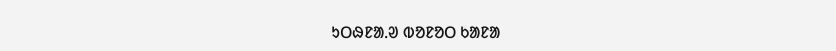ᱩᱛᱷᱱᱟᱹᱣ ᱵᱚᱱᱚᱛ ᱠᱟᱱᱟ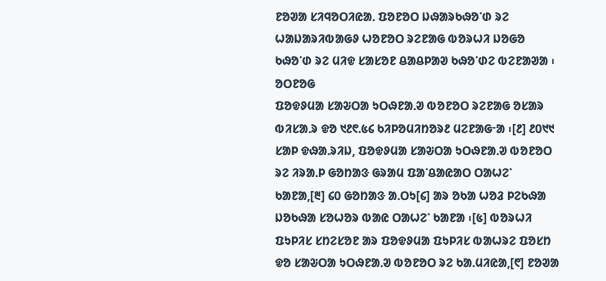ᱱᱚᱣᱟ ᱥᱤᱧᱚᱛᱤᱭᱟᱹ ᱯᱚᱱᱚᱛ ᱡᱷᱟᱨᱠᱷᱚᱸᱰ ᱨᱮ ᱦᱟᱡᱟᱨᱤᱵᱟᱜᱽ ᱦᱚᱱᱚᱛ ᱨᱮᱱᱟᱜ ᱵᱚᱨᱦᱤ ᱡᱚᱜᱚ ᱠᱷᱚᱸᱰ ᱨᱮ ᱢᱤᱫ ᱥᱟᱥᱚᱱ ᱪᱟᱪᱞᱟᱣ ᱠᱷᱚᱸᱰᱮ ᱵᱮᱱᱟᱣᱟ ᱾
ᱚᱛᱱᱚᱜ
ᱯᱚᱫᱽᱢᱟ ᱥᱟᱶᱛᱟ ᱩᱛᱷᱱᱟᱹᱣ ᱵᱚᱱᱚᱛ ᱨᱮᱱᱟᱜ ᱚᱥᱟᱨ ᱵᱤᱥᱟᱹᱨ ᱫᱚ ᱑᱒᱖.᱕᱔ ᱠᱤᱞᱚᱢᱤᱴᱚᱨ᱒ ᱢᱮᱱᱟᱜᱼᱟ ᱾[᱒] ᱒᱐᱑᱑ ᱥᱟᱞ ᱫᱷᱟᱹᱨᱤᱡ, ᱯᱚᱫᱽᱢᱟ ᱥᱟᱶᱛᱟ ᱩᱛᱷᱱᱟᱹᱣ ᱵᱚᱱᱚᱛ ᱨᱮ ᱤᱨᱟᱹᱞ ᱜᱚᱴᱟᱝ ᱜᱨᱟᱢ ᱯᱟᱸᱪᱟᱭᱟᱛ ᱛᱟᱦᱮᱸ ᱠᱟᱱᱟ,[᱓] ᱔᱐ ᱜᱚᱴᱟᱝ ᱟᱹᱛᱩ[᱔] ᱟᱨ ᱚᱠᱟ ᱦᱚᱲ ᱞᱮᱠᱷᱟ ᱡᱚᱠᱷᱟ ᱥᱚᱦᱚᱨ ᱵᱟᱭ ᱛᱟᱦᱮᱸ ᱠᱟᱱᱟ ᱾[᱕] ᱵᱚᱨᱦᱤ ᱯᱩᱞᱤᱥ ᱥᱴᱮᱥᱚᱱ ᱟᱨ ᱯᱚᱫᱽᱢᱟ ᱯᱩᱞᱤᱥ ᱵᱟᱦᱨᱮ ᱯᱚᱥᱴ ᱫᱚ ᱥᱟᱶᱛᱟ ᱩᱛᱷᱱᱟᱹᱣ ᱵᱚᱱᱚᱛ ᱨᱮ ᱠᱟᱹᱢᱤᱭᱟ,[᱖] ᱱᱚᱣᱟ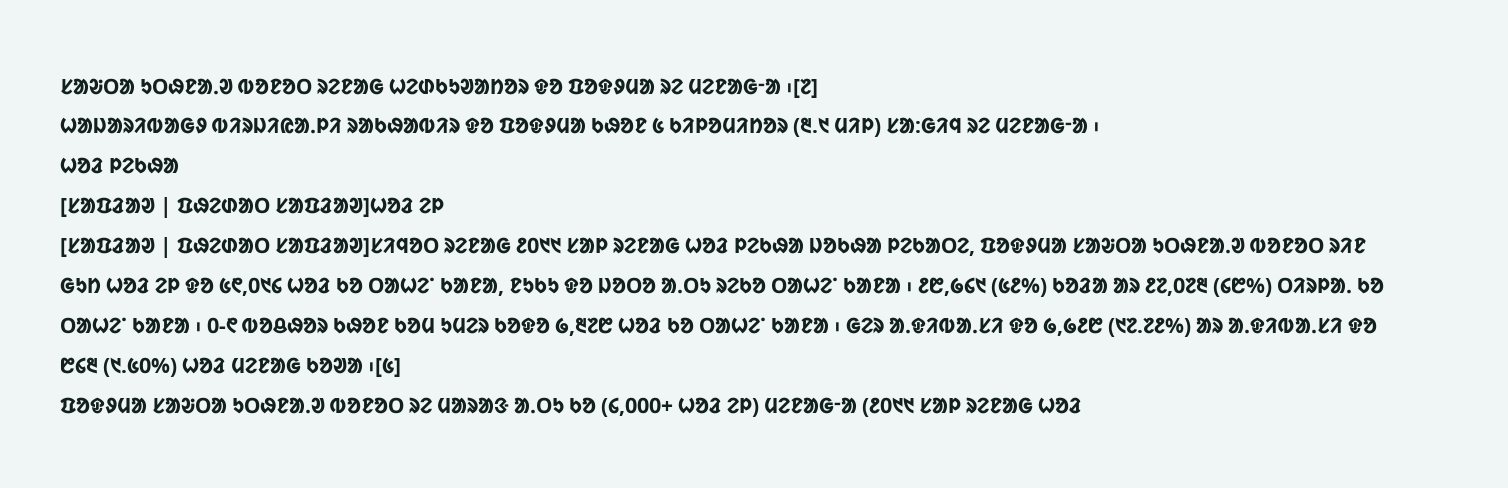ᱥᱟᱶᱛᱟ ᱩᱛᱷᱱᱟᱹᱣ ᱵᱚᱱᱚᱛ ᱨᱮᱱᱟᱜ ᱦᱮᱰᱠᱩᱣᱟᱴᱚᱨ ᱫᱚ ᱯᱚᱫᱽᱢᱟ ᱨᱮ ᱢᱮᱱᱟᱜᱼᱟ ᱾[᱗]
ᱦᱟᱡᱟᱨᱤᱵᱟᱜᱽ ᱵᱤᱨᱡᱤᱭᱟᱹᱞᱤ ᱨᱟᱠᱷᱟᱵᱤᱨ ᱫᱚ ᱯᱚᱫᱽᱢᱟ ᱠᱷᱚᱱ ᱕ ᱠᱤᱞᱚᱢᱤᱴᱚᱨ (᱓.᱑ ᱢᱤᱞ) ᱥᱟ:ᱜᱤᱧ ᱨᱮ ᱢᱮᱱᱟᱜᱼᱟ ᱾
ᱦᱚᱲ ᱞᱮᱠᱷᱟ
[ᱥᱟᱯᱲᱟᱣ | ᱯᱷᱮᱰᱟᱛ ᱥᱟᱯᱲᱟᱣ]ᱦᱚᱲ ᱮᱞ
[ᱥᱟᱯᱲᱟᱣ | ᱯᱷᱮᱰᱟᱛ ᱥᱟᱯᱲᱟᱣ]ᱥᱤᱧᱚᱛ ᱨᱮᱱᱟᱜ ᱒᱐᱑᱑ ᱥᱟᱞ ᱨᱮᱱᱟᱜ ᱦᱚᱲ ᱞᱮᱠᱷᱟ ᱡᱚᱠᱷᱟ ᱞᱮᱠᱟᱛᱮ, ᱯᱚᱫᱽᱢᱟ ᱥᱟᱶᱛᱟ ᱩᱛᱷᱱᱟᱹᱣ ᱵᱚᱱᱚᱛ ᱨᱤᱱ ᱜᱩᱴ ᱦᱚᱲ ᱮᱞ ᱫᱚ ᱕᱖,᱐᱑᱔ ᱦᱚᱲ ᱠᱚ ᱛᱟᱦᱮᱸ ᱠᱟᱱᱟ, ᱱᱩᱠᱩ ᱫᱚ ᱡᱚᱛᱚ ᱟᱹᱛᱩ ᱨᱮᱠᱚ ᱛᱟᱦᱮᱸ ᱠᱟᱱᱟ ᱾ ᱒᱘,᱙᱔᱑ (᱕᱒%) ᱠᱚᱲᱟ ᱟᱨ ᱒᱗,᱐᱗᱓ (᱔᱘%) ᱛᱤᱨᱞᱟᱹ ᱠᱚ ᱛᱟᱦᱮᱸ ᱠᱟᱱᱟ ᱾ ᱐-᱖ ᱵᱚᱪᱷᱚᱨ ᱠᱷᱚᱱ ᱠᱚᱢ ᱩᱢᱮᱨ ᱠᱚᱫᱚ ᱙,᱓᱗᱘ ᱦᱚᱲ ᱠᱚ ᱛᱟᱦᱮᱸ ᱠᱟᱱᱟ ᱾ ᱜᱮᱨ ᱟᱹᱫᱤᱵᱟᱹᱥᱤ ᱫᱚ ᱙,᱙᱒᱘ (᱑᱗.᱗᱒%) ᱟᱨ ᱟᱹᱫᱤᱵᱟᱹᱥᱤ ᱫᱚ ᱘᱔᱓ (᱑.᱕᱐%) ᱦᱚᱲ ᱢᱮᱱᱟᱜ ᱠᱚᱣᱟ ᱾[᱕]
ᱯᱚᱫᱽᱢᱟ ᱥᱟᱶᱛᱟ ᱩᱛᱷᱱᱟᱹᱣ ᱵᱚᱱᱚᱛ ᱨᱮ ᱢᱟᱨᱟᱝ ᱟᱹᱛᱩ ᱠᱚ (᱔,᱐᱐᱐+ ᱦᱚᱲ ᱮᱞ) ᱢᱮᱱᱟᱜᱼᱟ (᱒᱐᱑᱑ ᱥᱟᱞ ᱨᱮᱱᱟᱜ ᱦᱚᱲ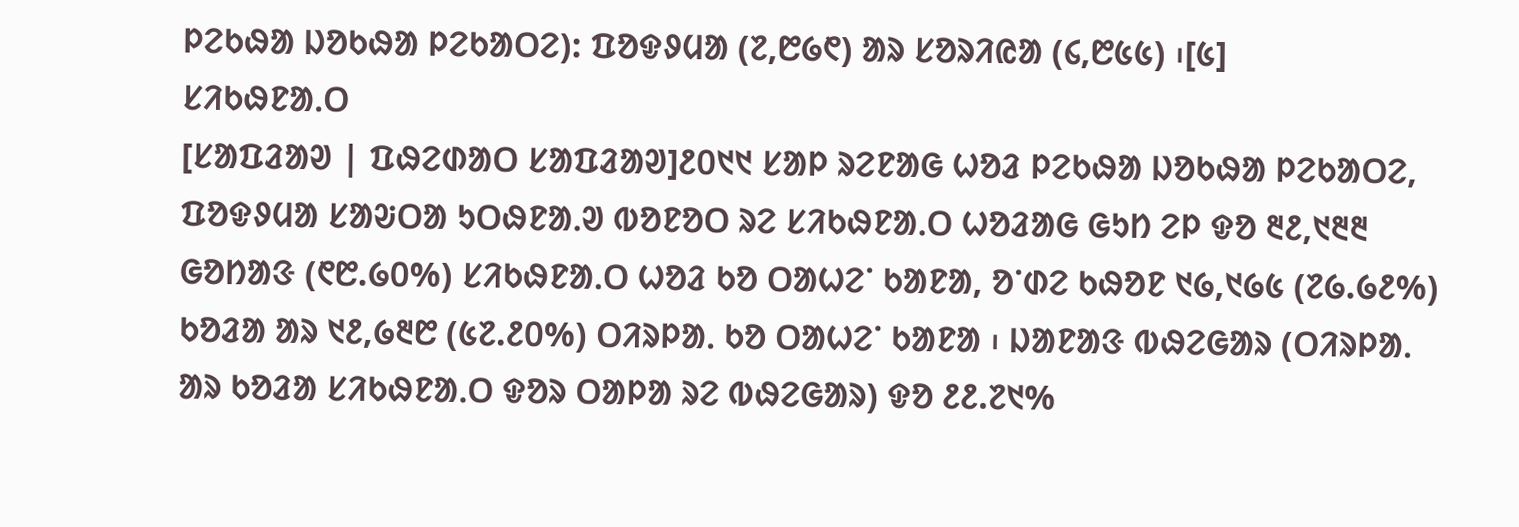ᱞᱮᱠᱷᱟ ᱡᱚᱠᱷᱟ ᱞᱮᱠᱟᱛᱮ): ᱯᱚᱫᱽᱢᱟ (᱗,᱘᱙᱖) ᱟᱨ ᱥᱚᱨᱤᱭᱟ (᱔,᱘᱕᱕) ᱾[᱕]
ᱥᱤᱠᱷᱱᱟᱹᱛ
[ᱥᱟᱯᱲᱟᱣ | ᱯᱷᱮᱰᱟᱛ ᱥᱟᱯᱲᱟᱣ]᱒᱐᱑᱑ ᱥᱟᱞ ᱨᱮᱱᱟᱜ ᱦᱚᱲ ᱞᱮᱠᱷᱟ ᱡᱚᱠᱷᱟ ᱞᱮᱠᱟᱛᱮ, ᱯᱚᱫᱽᱢᱟ ᱥᱟᱶᱛᱟ ᱩᱛᱷᱱᱟᱹᱣ ᱵᱚᱱᱚᱛ ᱨᱮ ᱥᱤᱠᱷᱱᱟᱹᱛ ᱦᱚᱲᱟᱜ ᱜᱩᱴ ᱮᱞ ᱫᱚ ᱓᱒,᱑᱓᱓ ᱜᱚᱴᱟᱝ (᱖᱘.᱙᱐%) ᱥᱤᱠᱷᱱᱟᱹᱛ ᱦᱚᱲ ᱠᱚ ᱛᱟᱦᱮᱸ ᱠᱟᱱᱟ, ᱚᱸᱰᱮ ᱠᱷᱚᱱ ᱑᱙,᱑᱙᱕ (᱗᱙.᱙᱒%) ᱠᱚᱲᱟ ᱟᱨ ᱑᱒,᱙᱓᱘ (᱕᱗.᱒᱐%) ᱛᱤᱨᱞᱟᱹ ᱠᱚ ᱛᱟᱦᱮᱸ ᱠᱟᱱᱟ ᱾ ᱡᱟᱱᱟᱝ ᱵᱷᱮᱜᱟᱨ (ᱛᱤᱨᱞᱟᱹ ᱟᱨ ᱠᱚᱲᱟ ᱥᱤᱠᱷᱱᱟᱹᱛ ᱫᱚᱨ ᱛᱟᱞᱟ ᱨᱮ ᱵᱷᱮᱜᱟᱨ) ᱫᱚ ᱒᱒.᱗᱑%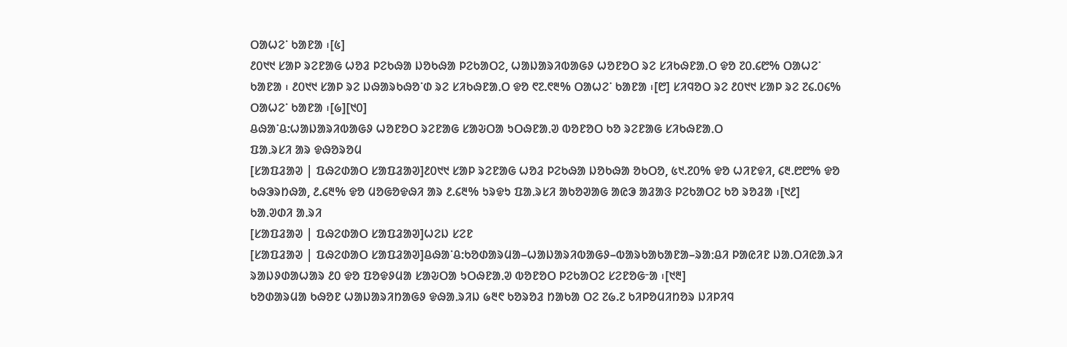ᱛᱟᱦᱮᱸ ᱠᱟᱱᱟ ᱾[᱕]
᱒᱐᱑᱑ ᱥᱟᱞ ᱨᱮᱱᱟᱜ ᱦᱚᱲ ᱞᱮᱠᱷᱟ ᱡᱚᱠᱷᱟ ᱞᱮᱠᱟᱛᱮ, ᱦᱟᱡᱟᱨᱤᱵᱟᱜᱽ ᱦᱚᱱᱚᱛ ᱨᱮ ᱥᱤᱠᱷᱱᱟᱹᱛ ᱫᱚ ᱗᱐.᱔᱘% ᱛᱟᱦᱮᱸ ᱠᱟᱱᱟ ᱾ ᱒᱐᱑᱑ ᱥᱟᱞ ᱨᱮ ᱡᱷᱟᱨᱠᱷᱚᱸᱰ ᱨᱮ ᱥᱤᱠᱷᱱᱟᱹᱛ ᱫᱚ ᱖᱗.᱖᱓% ᱛᱟᱦᱮᱸ ᱠᱟᱱᱟ ᱾[᱘] ᱥᱤᱧᱚᱛ ᱨᱮ ᱒᱐᱑᱑ ᱥᱟᱞ ᱨᱮ ᱗᱔.᱐᱔% ᱛᱟᱦᱮᱸ ᱠᱟᱱᱟ ᱾[᱙][᱑᱐]
ᱪᱷᱟᱸᱪ:ᱦᱟᱡᱟᱨᱤᱵᱟᱜᱽ ᱦᱚᱱᱚᱛ ᱨᱮᱱᱟᱜ ᱥᱟᱶᱛᱟ ᱩᱛᱷᱱᱟᱹᱣ ᱵᱚᱱᱚᱛ ᱠᱚ ᱨᱮᱱᱟᱜ ᱥᱤᱠᱷᱱᱟᱹᱛ
ᱯᱟᱹᱨᱥᱤ ᱟᱨ ᱫᱷᱚᱨᱚᱢ
[ᱥᱟᱯᱲᱟᱣ | ᱯᱷᱮᱰᱟᱛ ᱥᱟᱯᱲᱟᱣ]᱒᱐᱑᱑ ᱥᱟᱞ ᱨᱮᱱᱟᱜ ᱦᱚᱲ ᱞᱮᱠᱷᱟ ᱡᱚᱠᱷᱟ ᱚᱠᱛᱚ, ᱕᱑.᱗᱐% ᱫᱚ ᱦᱤᱱᱫᱤ, ᱔᱓.᱘᱘% ᱫᱚ ᱠᱷᱳᱨᱴᱷᱟ, ᱒.᱔᱓% ᱫᱚ ᱢᱚᱜᱚᱫᱷᱤ ᱟᱨ ᱒.᱔᱓% ᱩᱨᱫᱩ ᱯᱟᱹᱨᱥᱤ ᱟᱠᱚᱣᱟᱜ ᱟᱭᱳ ᱟᱲᱟᱝ ᱞᱮᱠᱟᱛᱮ ᱠᱚ ᱨᱚᱲᱟ ᱾[᱑᱒]
ᱠᱟᱹᱣᱰᱤ ᱟᱹᱨᱤ
[ᱥᱟᱯᱲᱟᱣ | ᱯᱷᱮᱰᱟᱛ ᱥᱟᱯᱲᱟᱣ]ᱦᱮᱡ ᱥᱮᱱ
[ᱥᱟᱯᱲᱟᱣ | ᱯᱷᱮᱰᱟᱛ ᱥᱟᱯᱲᱟᱣ]ᱪᱷᱟᱸᱪ:ᱠᱚᱰᱟᱨᱢᱟ–ᱦᱟᱡᱟᱨᱤᱵᱟᱜᱽ–ᱵᱟᱨᱠᱟᱠᱟᱱᱟ–ᱨᱟᱺᱪᱤ ᱞᱟᱭᱤᱱ ᱡᱟᱹᱛᱤᱭᱟᱹᱨᱤ ᱨᱟᱡᱽᱰᱟᱦᱟᱨ ᱒᱐ ᱫᱚ ᱯᱚᱫᱽᱢᱟ ᱥᱟᱶᱛᱟ ᱩᱛᱷᱱᱟᱹᱣ ᱵᱚᱱᱚᱛ ᱞᱮᱠᱟᱛᱮ ᱥᱮᱱᱚᱜᱼᱟ ᱾[᱑᱓]
ᱠᱚᱰᱟᱨᱢᱟ ᱠᱷᱚᱱ ᱦᱟᱡᱟᱨᱤᱴᱟᱜᱽ ᱫᱷᱟᱹᱨᱤᱡ ᱙᱓᱖ ᱠᱚᱨᱚᱲ ᱴᱟᱠᱟ ᱛᱮ ᱗᱙.᱗ ᱠᱤᱞᱚᱢᱤᱴᱚᱨ ᱡᱤᱞᱤᱧ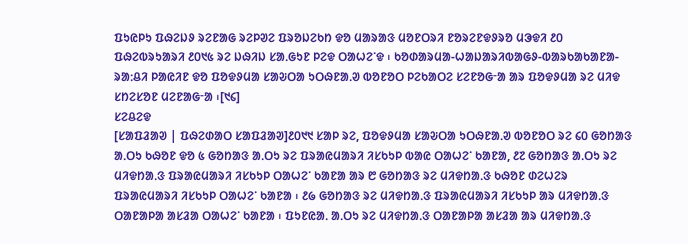ᱯᱩᱭᱞᱩ ᱯᱷᱮᱡᱽ ᱨᱮᱱᱟᱜ ᱨᱮᱞᱣᱮ ᱯᱨᱚᱡᱮᱠᱴ ᱫᱚ ᱢᱟᱨᱟᱝ ᱢᱚᱱᱛᱨᱤ ᱱᱚᱨᱮᱱᱫᱽᱨᱚ ᱢᱳᱫᱤ ᱒᱐ ᱯᱷᱮᱵᱨᱩᱟᱨᱤ ᱒᱐᱑᱕ ᱨᱮ ᱡᱷᱤᱡ ᱥᱟᱹᱜᱩᱱ ᱞᱮᱫ ᱛᱟᱦᱮᱸᱫ ᱾ ᱠᱚᱰᱟᱨᱢᱟ-ᱦᱟᱡᱟᱨᱤᱵᱟᱜᱽ-ᱵᱟᱨᱠᱟᱠᱟᱱᱟ-ᱨᱟᱺᱪᱤ ᱞᱟᱭᱤᱱ ᱫᱚ ᱯᱚᱫᱽᱢᱟ ᱥᱟᱶᱛᱟ ᱩᱛᱷᱱᱟᱹᱣ ᱵᱚᱱᱚᱛ ᱞᱮᱠᱟᱛᱮ ᱥᱮᱱᱚᱜᱼᱟ ᱟᱨ ᱯᱚᱫᱽᱢᱟ ᱨᱮ ᱢᱤᱫ ᱥᱴᱮᱥᱚᱱ ᱢᱮᱱᱟᱜᱼᱟ ᱾[᱑᱔]
ᱥᱮᱪᱮᱫ
[ᱥᱟᱯᱲᱟᱣ | ᱯᱷᱮᱰᱟᱛ ᱥᱟᱯᱲᱟᱣ]᱒᱐᱑᱑ ᱥᱟᱞ ᱨᱮ, ᱯᱚᱫᱽᱢᱟ ᱥᱟᱶᱛᱟ ᱩᱛᱷᱱᱟᱹᱣ ᱵᱚᱱᱚᱛ ᱨᱮ ᱔᱐ ᱜᱚᱴᱟᱝ ᱟᱹᱛᱩ ᱠᱷᱚᱱ ᱫᱚ ᱕ ᱜᱚᱴᱟᱝ ᱟᱹᱛᱩ ᱨᱮ ᱯᱨᱟᱭᱢᱟᱨᱤ ᱤᱥᱠᱩᱞ ᱵᱟᱭ ᱛᱟᱦᱮᱸ ᱠᱟᱱᱟ, ᱒᱗ ᱜᱚᱴᱟᱝ ᱟᱹᱛᱩ ᱨᱮ ᱢᱤᱫᱴᱟᱹᱝ ᱯᱨᱟᱭᱢᱟᱨᱤ ᱤᱥᱠᱩᱞ ᱛᱟᱦᱮᱸ ᱠᱟᱱᱟ ᱟᱨ ᱘ ᱜᱚᱴᱟᱝ ᱨᱮ ᱢᱤᱫᱴᱟᱹᱝ ᱠᱷᱚᱱ ᱰᱮᱦᱮᱨ ᱯᱨᱟᱭᱢᱟᱨᱤ ᱤᱥᱠᱩᱞ ᱛᱟᱦᱮᱸ ᱠᱟᱱᱟ ᱾ ᱒᱙ ᱜᱚᱴᱟᱝ ᱨᱮ ᱢᱤᱫᱴᱟᱹᱝ ᱯᱨᱟᱭᱢᱟᱨᱤ ᱤᱥᱠᱩᱞ ᱟᱨ ᱢᱤᱫᱴᱟᱹᱝ ᱛᱟᱱᱟᱞᱟ ᱟᱥᱲᱟ ᱛᱟᱦᱮᱸ ᱠᱟᱱᱟ ᱾ ᱯᱩᱱᱭᱟᱹ ᱟᱹᱛᱩ ᱨᱮ ᱢᱤᱫᱴᱟᱹᱝ ᱛᱟᱱᱟᱞᱟ ᱟᱥᱲᱟ ᱟᱨ ᱢᱤᱫᱴᱟᱹᱝ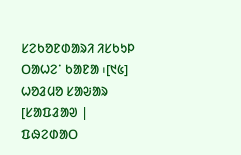ᱥᱮᱠᱚᱱᱰᱟᱨᱤ ᱤᱥᱠᱩᱞ ᱛᱟᱦᱮᱸ ᱠᱟᱱᱟ ᱾[᱑᱕]
ᱦᱚᱲᱢᱚ ᱥᱟᱶᱟᱨ
[ᱥᱟᱯᱲᱟᱣ | ᱯᱷᱮᱰᱟᱛ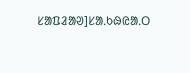ᱥᱟᱯᱲᱟᱣ]ᱥᱟᱹᱠᱷᱭᱟᱹᱛ